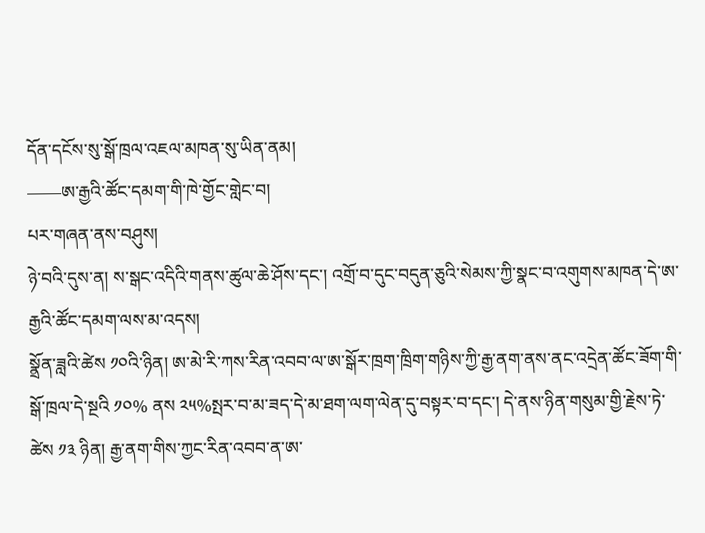དོན་དངོས་སུ་སྒོ་ཁྲལ་འཇལ་མཁན་སུ་ཡིན་ནམ།
——ཨ་རྒྱའི་ཚོང་དམག་གི་ཁེ་གྱོང་གླེང་བ།
པར་གཞན་ནས་བཤུས།
ཉེ་བའི་དུས་ན། ས་སྒང་འདིའི་གནས་ཚུལ་ཆེ་ཤོས་དང་། འགྲོ་བ་དུང་བདུན་ཅུའི་སེམས་ཀྱི་སྣང་བ་འགུགས་མཁན་དེ་ཨ་རྒྱའི་ཚོང་དམག་ལས་མ་འདས།
སྣྲོན་ཟླའི་ཚེས ༡༠འི་ཉིན། ཨ་མེ་རི་ཀས་རིན་འབབ་ལ་ཨ་སྒོར་ཁྲག་ཁྲིག་གཉིས་ཀྱི་རྒྱ་ནག་ནས་ནང་འདྲེན་ཚོང་ཟོག་གི་སྒོ་ཁྲལ་དེ་སྔའི ༡༠% ནས ༢༥%སྤར་བ་མ་ཟད་དེ་མ་ཐག་ལག་ལེན་དུ་བསྟར་བ་དང་། དེ་ནས་ཉིན་གསུམ་གྱི་རྗེས་ཏེ་ཚེས ༡༣ ཉིན། རྒྱ་ནག་གིས་ཀྱང་རིན་འབབ་ན་ཨ་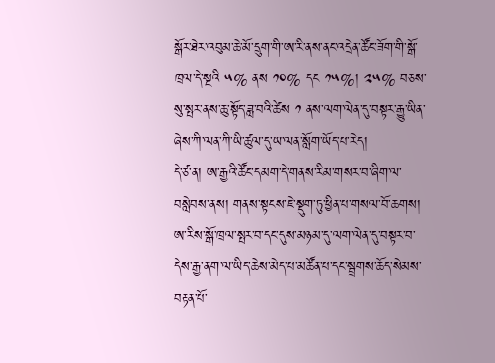སྒོར་ཐེར་འབུམ་ཆེ་མོ་དྲུག་གི་ཨ་རི་ནས་ནང་འདྲེན་ཚོང་ཟོག་གི་སྒོ་ཁྲལ་དེ་སྔའི ༥% ནས ༡༠% དང ༡༥%། ༢༥% བཅས་སུ་སྤར་ནས་ཆུ་སྟོད་ཟླ་བའི་ཚེས ༡ ནས་ལག་ལེན་དུ་བསྟར་རྒྱུ་ཡིན་ཞེས་ཀི་ལན་ཀི་ཡི་ཚུལ་དུ་ཡ་ལན་སློག་ཡོད་པ་རེད།
དེ་ཙ་ན། ཨ་རྒྱའི་ཚོང་དམག་དེ་གནས་རིམ་གསར་བ་ཞིག་ལ་བསླེབས་ནས། གནས་སྟངས་ཇེ་སྡུག་ཏུ་ཕྱིན་པ་གསལ་བོ་ཆགས།
ཨ་རིས་སྒོ་ཁྲལ་སྤར་བ་དང་དུས་མཉམ་དུ་ལག་ལེན་དུ་བསྟར་བ་དེས་རྒྱ་ནག་ལ་ཡིད་ཆེས་མེད་པ་མཚོན་པ་དང་སྦྲགས་ཆོད་སེམས་བརྟན་པོ་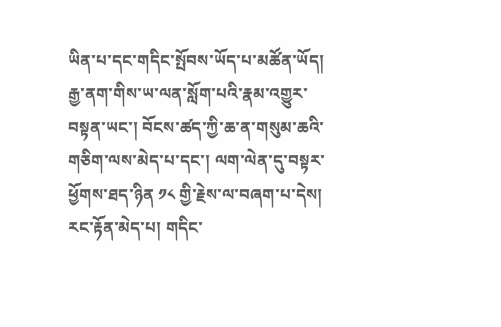ཡིན་པ་དང་གདིང་སྤོབས་ཡོད་པ་མཚོན་ཡོད།
རྒྱ་ནག་གིས་ཡ་ལན་སློག་པའི་རྣམ་འགྱུར་བསྟན་ཡང་། བོངས་ཚད་ཀྱི་ཆ་ན་གསུམ་ཆའི་གཅིག་ལས་མེད་པ་དང་། ལག་ལེན་དུ་བསྟར་ཕྱོགས་ཐད་ཉིན ༡༨ གྱི་རྗེས་ལ་བཞག་པ་དེས། རང་རྟོན་མེད་པ། གདིང་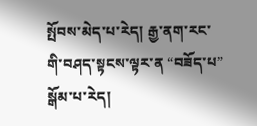སྤོབས་མེད་པ་རེད། རྒྱ་ནག་རང་གི་བཤད་སྟངས་ལྟར་ན “བཟོད་པ” སྒོམ་པ་རེད།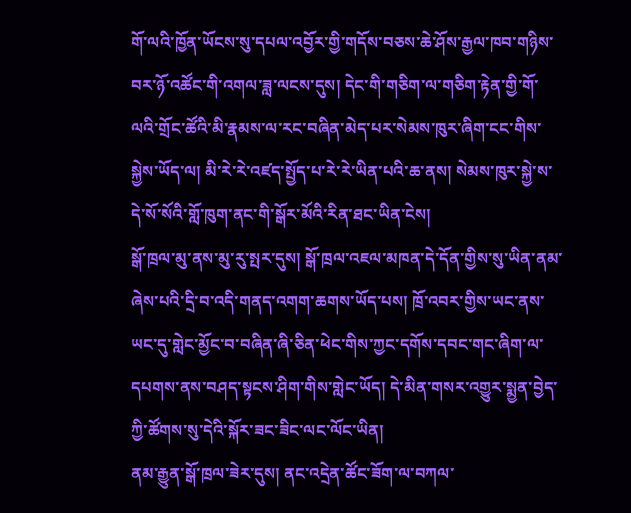གོ་ལའི་ཁྱོན་ཡོངས་སུ་དཔལ་འབྱོར་གྱི་གདོས་བཅས་ཆེ་ཤོས་རྒྱལ་ཁབ་གཉིས་བར་ཉོ་འཚོང་གི་འགལ་ཟླ་ལངས་དུས། དེང་གི་གཅིག་ལ་གཅིག་རྟེན་གྱི་གོ་ལའི་གྲོང་ཚོའི་མི་རྣམས་ལ་རང་བཞིན་མེད་པར་སེམས་ཁུར་ཞིག་ངང་གིས་སྐྱེས་ཡོད་ལ། མི་རེ་རེ་འཛད་སྤྱོད་པ་རེ་རེ་ཡིན་པའི་ཆ་ནས། སེམས་ཁུར་སྐྱེ་ས་དེ་སོ་སོའི་གློ་ཁུག་ནང་གི་སྒོར་མོའི་རིན་ཐང་ཡིན་ངེས།
སྒོ་ཁྲལ་མུ་ནས་མུ་རུ་སྤར་དུས། སྒོ་ཁྲལ་འཇལ་མཁན་དེ་དོན་གྱིས་སུ་ཡིན་ནམ་ཞེས་པའི་དྲི་བ་འདི་གནད་འགག་ཆགས་ཡོད་པས། ཁྲོ་འབར་གྱིས་ཡང་ནས་ཡང་དུ་གླེང་མྱོང་བ་བཞིན་ཞི་ཅིན་ཕེང་གིས་ཀྱང་དགོས་དབང་གང་ཞིག་ལ་དཔགས་ནས་བཤད་སྟངས་ཤིག་གིས་གླེང་ཡོད། དེ་མིན་གསར་འགྱུར་སྨྱན་བྱེད་ཀྱི་ཚོགས་སུ་དེའི་སྐོར་ཟང་ཟིང་ལང་ལོང་ཡིན།
ནམ་རྒྱུན་སྒོ་ཁྲལ་ཟེར་དུས། ནང་འདྲེན་ཚོང་ཟོག་ལ་བཀལ་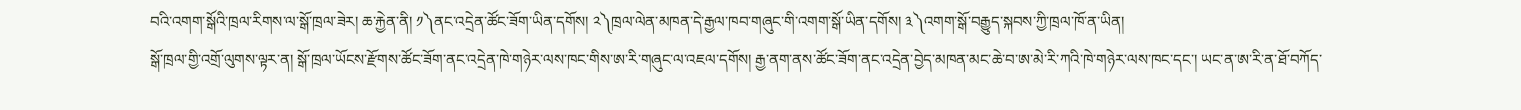བའི་འགག་སྒོའི་ཁྲལ་རིགས་ལ་སྒོ་ཁྲལ་ཟེར། ཆ་རྐྱེན་ནི། ༡༽ནང་འདྲེན་ཚོང་ཟོག་ཡིན་དགོས། ༢༽ཁྲལ་ལེན་མཁན་དེ་རྒྱལ་ཁབ་གཞུང་གི་འགག་སྒོ་ཡིན་དགོས། ༣༽འགག་སྒོ་བརྒྱུད་སྐབས་ཀྱི་ཁྲལ་ཁོ་ན་ཡིན།
སྒོ་ཁྲལ་གྱི་འགྲོ་ལུགས་ལྟར་ན། སྒོ་ཁྲལ་ཡོངས་རྫོགས་ཚོང་ཟོག་ནང་འདྲེན་ཁེ་གཉེར་ལས་ཁང་གིས་ཨ་རི་གཞུང་ལ་འཇལ་དགོས། རྒྱ་ནག་ནས་ཚོང་ཟོག་ནང་འདྲེན་བྱེད་མཁན་མང་ཆེ་བ་ཨ་མེ་རི་ཀའི་ཁེ་གཉེར་ལས་ཁང་དང་། ཡང་ན་ཨ་རི་ན་ཐོ་བཀོད་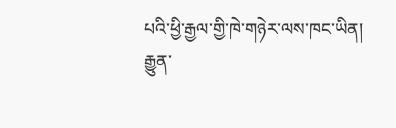པའི་ཕྱི་རྒྱལ་གྱི་ཁེ་གཉེར་ལས་ཁང་ཡིན།
རྒྱུན་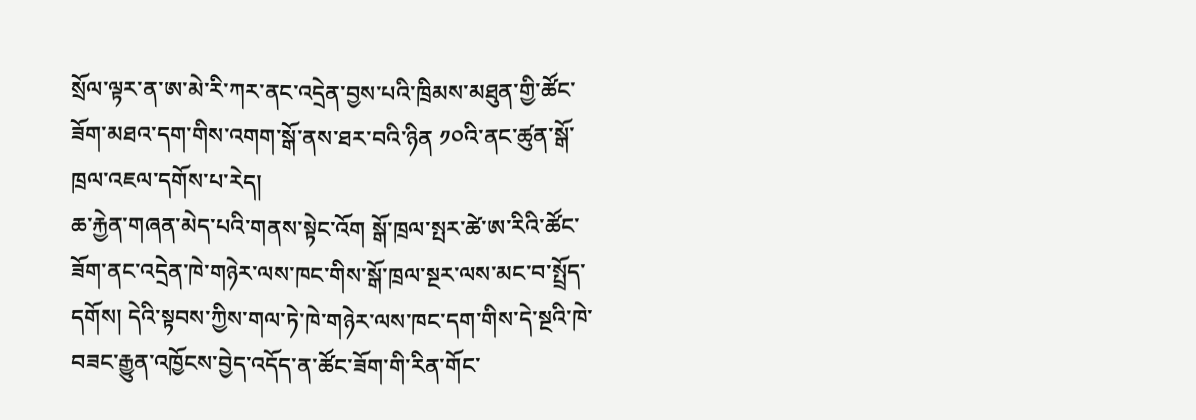སྲོལ་ལྟར་ན་ཨ་མེ་རི་ཀར་ནང་འདྲེན་བྱས་པའི་ཁྲིམས་མཐུན་གྱི་ཚོང་ཟོག་མཐའ་དག་གིས་འགག་སྒོ་ནས་ཐར་བའི་ཉིན ༡༠འི་ནང་ཚུན་སྒོ་ཁྲལ་འཇལ་དགོས་པ་རེད།
ཆ་རྐྱེན་གཞན་མེད་པའི་གནས་སྟེང་འོག སྒོ་ཁྲལ་སྤར་ཚེ་ཨ་རིའི་ཚོང་ཟོག་ནང་འདྲེན་ཁེ་གཉེར་ལས་ཁང་གིས་སྒོ་ཁྲལ་སྔར་ལས་མང་བ་སྤྲོད་དགོས། དེའི་སྟབས་ཀྱིས་གལ་ཏེ་ཁེ་གཉེར་ལས་ཁང་དག་གིས་དེ་སྔའི་ཁེ་བཟང་རྒྱུན་འཁྱོངས་བྱེད་འདོད་ན་ཚོང་ཟོག་གི་རིན་གོང་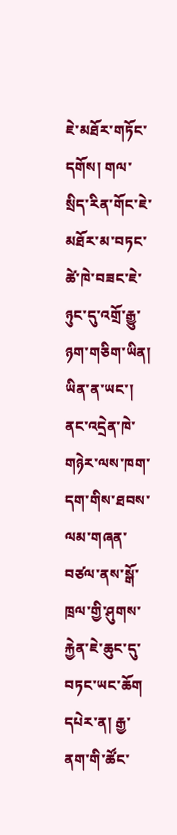ཇེ་མཐོར་གཏོང་དགོས། གལ་སྲིད་རིན་གོང་ཇེ་མཐོར་མ་བཏང་ཚེ་ཁེ་བཟང་ཇེ་ཉུང་དུ་འགྲོ་རྒྱུ་ཉག་གཅིག་ཡིན།
ཡིན་ན་ཡང་། ནང་འདྲེན་ཁེ་གཉེར་ལས་ཁག་དག་གིས་ཐབས་ལམ་གཞན་བཙལ་ནས་སྒོ་ཁྲལ་གྱི་ཤུགས་རྐྱེན་ཇེ་ཆུང་དུ་བཏང་ཡང་ཆོག དཔེར་ན། རྒྱ་ནག་གི་ཚོང་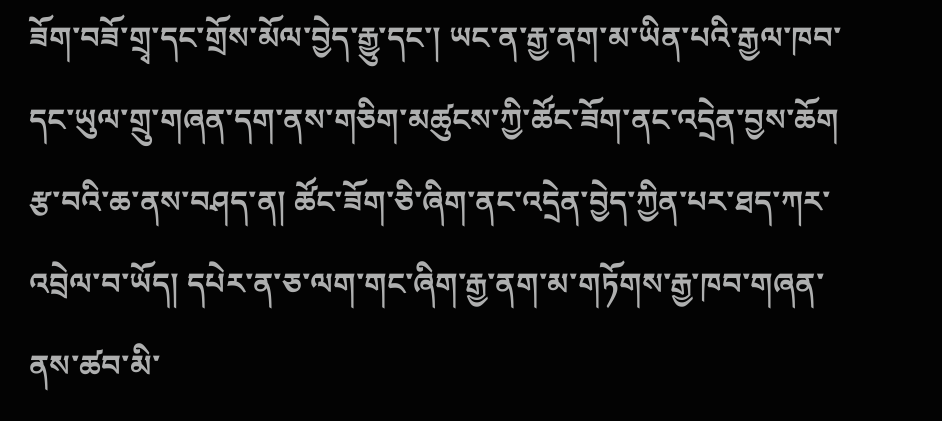ཟོག་བཟོ་གྲྭ་དང་གྲོས་མོལ་བྱེད་རྒྱུ་དང་། ཡང་ན་རྒྱ་ནག་མ་ཡིན་པའི་རྒྱལ་ཁབ་དང་ཡུལ་གྲུ་གཞན་དག་ནས་གཅིག་མཚུངས་ཀྱི་ཚོང་ཟོག་ནང་འདྲེན་བྱས་ཆོག རྩ་བའི་ཆ་ནས་བཤད་ན། ཚོང་ཟོག་ཅི་ཞིག་ནང་འདྲེན་བྱེད་ཀྱིན་པར་ཐད་ཀར་འབྲེལ་བ་ཡོད། དཔེར་ན་ཅ་ལག་གང་ཞིག་རྒྱ་ནག་མ་གཏོགས་རྒྱ་ཁབ་གཞན་ནས་ཚབ་མི་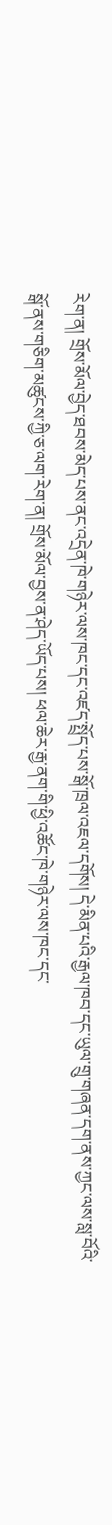རེག་ན། གྲོས་མོལ་བྱེད་ཐབས་མེད་པས་ནང་འདྲེན་ཁེ་གཉེར་ལས་ཁང་དང་འཛད་སྤྲོད་པས་སྒོ་ཁྲལ་འཇལ་དགོས། དེ་མིན་པའི་རྒྱལ་ཁབ་དང་ཡུལ་གྲུ་གཞན་དག་ནས་ཀྱང་ལས་སླ་བོའི་སྒོ་ནས་གཅིག་མཚུངས་ཀྱི་ཅ་ལག་རེག་ན། གྲོས་མོལ་བྱས་ན་ཤེད་ཡོད་པས། ཕལ་ཆེར་རྒྱ་ནག་གི་ཕྱི་འཚོང་ཁེ་གཉེར་ལས་ཁང་དང་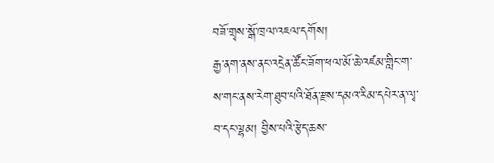བཟོ་གྲྭས་སྒོ་ཁྲལ་འཇལ་དགོས།
རྒྱ་ནག་ནས་ནང་འདྲེན་ཚོང་ཟོག་ཕལ་མོ་ཆེ་འཛམ་གླིང་ག་ས་གང་ནས་རེག་ཐུབ་པའི་ཐོན་རྫས་དམའ་རིམ་དཔེར་ན་ལྭ་བ་དང་ལྷམ། བྱིས་པའི་རྩེད་ཆས་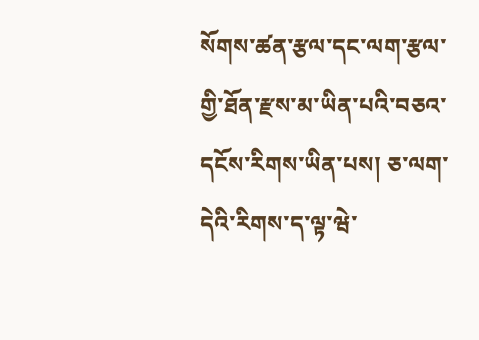སོགས་ཚན་རྩལ་དང་ལག་རྩལ་གྱི་ཐོན་རྫས་མ་ཡིན་པའི་བཅའ་དངོས་རིགས་ཡིན་པས། ཅ་ལག་དེའི་རིགས་ད་ལྟ་ཝེ་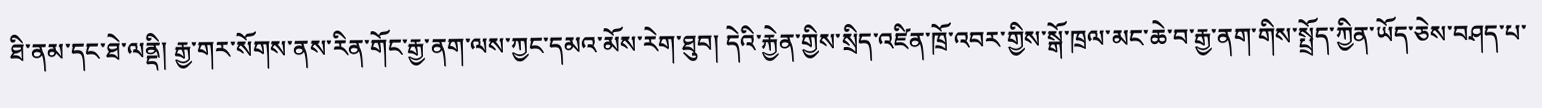ཐི་ནམ་དང་ཐེ་ལནྡི། རྒྱ་གར་སོགས་ནས་རིན་གོང་རྒྱ་ནག་ལས་ཀྱང་དམའ་མོས་རེག་ཐུབ། དེའི་རྐྱེན་གྱིས་སྲིད་འཛིན་ཁྲོ་འབར་གྱིས་སྒོ་ཁྲལ་མང་ཆེ་བ་རྒྱ་ནག་གིས་སྤྲོད་ཀྱིན་ཡོད་ཅེས་བཤད་པ་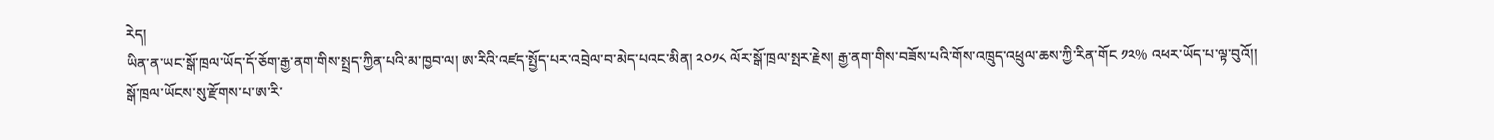རེད།
ཡིན་ན་ཡང་སྒོ་ཁྲལ་ཡོད་དོ་ཅོག་རྒྱ་ནག་གིས་སྤྲད་ཀྱིན་པའི་མ་ཁྱབ་ལ། ཨ་རིའི་འཛད་སྤྱོད་པར་འབྲེལ་བ་མེད་པའང་མིན། ༢༠༡༨ ལོར་སྒོ་ཁྲལ་སྤར་རྗེས། རྒྱ་ནག་གིས་བཟོས་པའི་གོས་འཁྲུད་འཕྲུལ་ཆས་ཀྱི་རིན་གོང ༡༢% འཕར་ཡོད་པ་ལྟ་བུའོ།།
སྒོ་ཁྲལ་ཡོངས་སུ་རྫོགས་པ་ཨ་རི་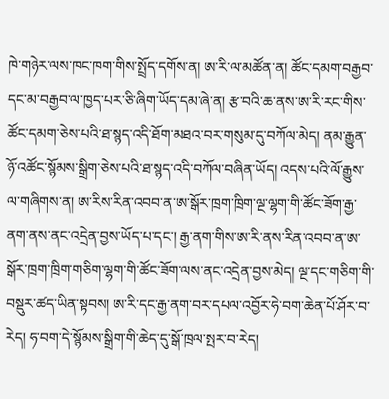ཁེ་གཉེར་ལས་ཁང་ཁག་གིས་སྤྲོད་དགོས་ན། ཨ་རི་ལ་མཚོན་ན། ཚོང་དམག་བརྒྱབ་དང་མ་བརྒྱབ་ལ་ཁྱད་པར་ཅི་ཞིག་ཡོད་དམ་ཞེ་ན། རྩ་བའི་ཆ་ནས་ཨ་རི་རང་གིས་ཚོང་དམག་ཅེས་པའི་ཐ་སྙད་འདི་ཐོག་མཐའ་བར་གསུམ་དུ་བཀོལ་མེད། ནམ་རྒྱུན་ཉོ་འཚོང་སྙོམས་སྒྲིག་ཅེས་པའི་ཐ་སྙད་འདི་བཀོལ་བཞིན་ཡོད། འདས་པའི་ལོ་རྒྱུས་ལ་གཞིགས་ན། ཨ་རིས་རིན་འབབ་ན་ཨ་སྒོར་ཁྲག་ཁྲིག་ལྔ་ལྷག་གི་ཚོང་ཟོག་རྒྱ་ནག་ནས་ནང་འདྲེན་བྱས་ཡོད་པ་དང་། རྒྱ་ནག་གིས་ཨ་རི་ནས་རིན་འབབ་ན་ཨ་སྒོར་ཁྲག་ཁྲིག་གཅིག་ལྷག་གི་ཚོང་ཟོག་ལས་ནང་འདྲེན་བྱས་མེད། ལྔ་དང་གཅིག་གི་བསྡུར་ཚད་ཡིན་སྟབས། ཨ་རི་དང་རྒྱ་ནག་བར་དཔལ་འབྱོར་ཧེ་བག་ཆེན་པོ་ཤོར་བ་རེད། ཧ་བག་དེ་སྙོམས་སྒྲིག་གི་ཆེད་དུ་སྒོ་ཁྲལ་སྤར་བ་རེད།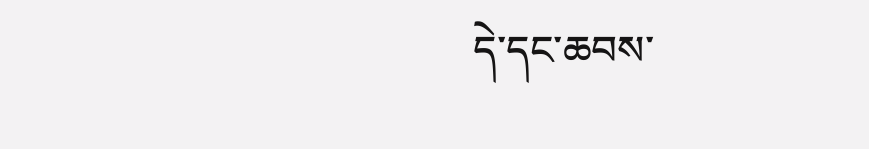དེ་དང་ཆབས་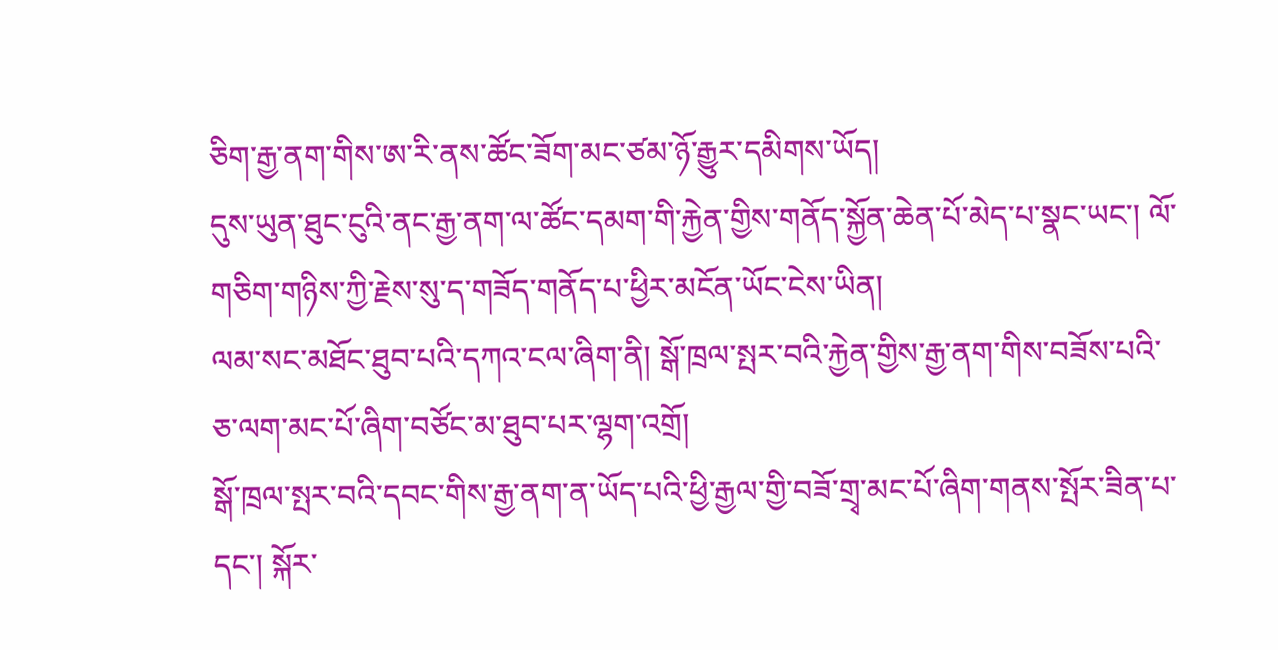ཅིག་རྒྱ་ནག་གིས་ཨ་རི་ནས་ཚོང་ཟོག་མང་ཙམ་ཉོ་རྒྱུར་དམིགས་ཡོད།
དུས་ཡུན་ཐུང་ངུའི་ནང་རྒྱ་ནག་ལ་ཚོང་དམག་གི་རྐྱེན་གྱིས་གནོད་སྐྱོན་ཆེན་པོ་མེད་པ་སྣང་ཡང་། ལོ་གཅིག་གཉིས་ཀྱི་རྗེས་སུ་ད་གཟོད་གནོད་པ་ཕྱིར་མངོན་ཡོང་ངེས་ཡིན།
ལམ་སང་མཐོང་ཐུབ་པའི་དཀའ་ངལ་ཞིག་ནི། སྒོ་ཁྲལ་སྤར་བའི་རྐྱེན་གྱིས་རྒྱ་ནག་གིས་བཟོས་པའི་ཅ་ལག་མང་པོ་ཞིག་བཙོང་མ་ཐུབ་པར་ལྷག་འགྲོ།
སྒོ་ཁྲལ་སྤར་བའི་དབང་གིས་རྒྱ་ནག་ན་ཡོད་པའི་ཕྱི་རྒྱལ་གྱི་བཟོ་གྲྭ་མང་པོ་ཞིག་གནས་སྤོར་ཟིན་པ་དང་། སྐོར་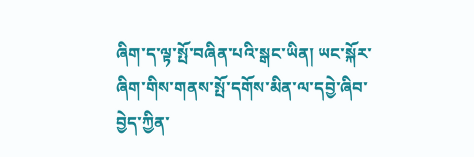ཞིག་ད་ལྟ་སྤོ་བཞིན་པའི་སྒང་ཡིན། ཡང་སྐོར་ཞིག་གིས་གནས་སྤོ་དགོས་མིན་ལ་དབྱེ་ཞིབ་བྱེད་ཀྱིན་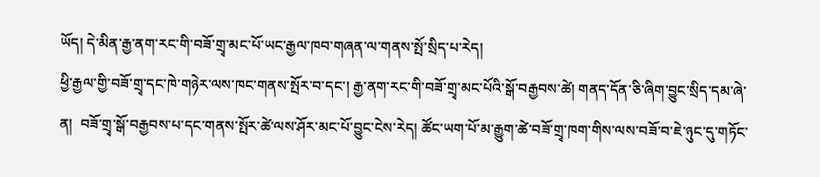ཡོད། དེ་མིན་རྒྱ་ནག་རང་གི་བཟོ་གྲྭ་མང་པོ་ཡང་རྒྱལ་ཁབ་གཞན་ལ་གནས་སྤོ་སྲིད་པ་རེད།
ཕྱི་རྒྱལ་གྱི་བཟོ་གྲྭ་དང་ཁེ་གཉེར་ལས་ཁང་གནས་སྤོར་བ་དང་། རྒྱ་ནག་རང་གི་བཟོ་གྲྭ་མང་པོའི་སྒོ་བརྒྱབས་ཚེ། གནད་དོན་ཅི་ཞིག་བྱུང་སྲིད་དམ་ཞེ་ན།  བཟོ་གྲྭ་སྒོ་བརྒྱབས་པ་དང་གནས་སྤོར་ཚེ་ལས་ཤོར་མང་པོ་བྱུང་ངེས་རེད། ཚོང་ཡག་པོ་མ་རྒྱུག་ཚེ་བཟོ་གྲྭ་ཁག་གིས་ལས་བཟོ་བ་ཇེ་ཉུང་དུ་གཏོང་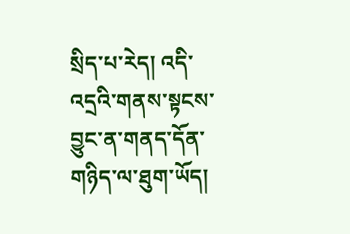སྲིད་པ་རེད། འདི་འདྲའི་གནས་སྟངས་བྱུང་ན་གནད་དོན་གཉིད་ལ་ཐུག་ཡོད།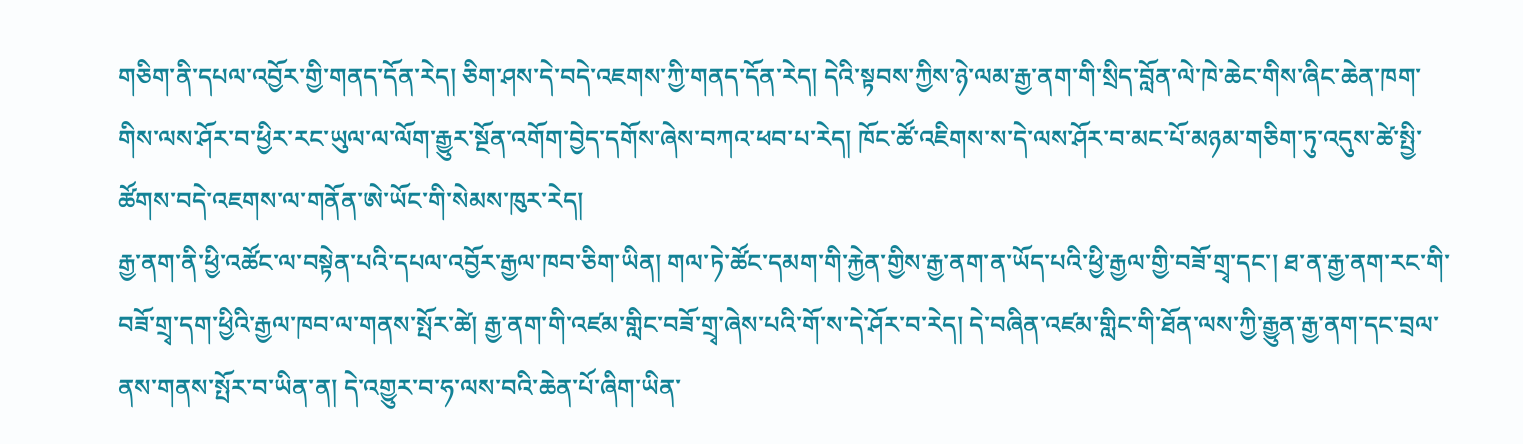གཅིག་ནི་དཔལ་འབྱོར་གྱི་གནད་དོན་རེད། ཅིག་ཤས་དེ་བདེ་འཇགས་ཀྱི་གནད་དོན་རེད། དེའི་སྟབས་ཀྱིས་ཉེ་ལམ་རྒྱ་ནག་གི་སྲིད་བློན་ལེ་ཁེ་ཆེང་གིས་ཞིང་ཆེན་ཁག་གིས་ལས་ཤོར་བ་ཕྱིར་རང་ཡུལ་ལ་ལོག་རྒྱུར་སྔོན་འགོག་བྱེད་དགོས་ཞེས་བཀའ་ཕབ་པ་རེད། ཁོང་ཚོ་འཇིགས་ས་དེ་ལས་ཤོར་བ་མང་པོ་མཉམ་གཅིག་ཏུ་འདུས་ཚེ་སྤྱི་ཚོགས་བདེ་འཇགས་ལ་གནོན་ཨེ་ཡོང་གི་སེམས་ཁུར་རེད།
རྒྱ་ནག་ནི་ཕྱི་འཚོང་ལ་བསྟེན་པའི་དཔལ་འབྱོར་རྒྱལ་ཁབ་ཅིག་ཡིན། གལ་ཏེ་ཚོང་དམག་གི་རྐྱེན་གྱིས་རྒྱ་ནག་ན་ཡོད་པའི་ཕྱི་རྒྱལ་གྱི་བཟོ་གྲྭ་དང་། ཐ་ན་རྒྱ་ནག་རང་གི་བཟོ་གྲྭ་དག་ཕྱིའི་རྒྱལ་ཁབ་ལ་གནས་སྤོར་ཚེ། རྒྱ་ནག་གི་འཛམ་གླིང་བཟོ་གྲྭ་ཞེས་པའི་གོ་ས་དེ་ཤོར་བ་རེད། དེ་བཞིན་འཛམ་གླིང་གི་ཐོན་ལས་ཀྱི་རྒྱུན་རྒྱ་ནག་དང་བྲལ་ནས་གནས་སྤོར་བ་ཡིན་ན། དེ་འགྱུར་བ་ཧ་ལས་བའི་ཆེན་པོ་ཞིག་ཡིན་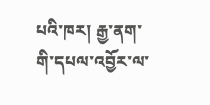པའི་ཁར། རྒྱ་ནག་གི་དཔལ་འབྱོར་ལ་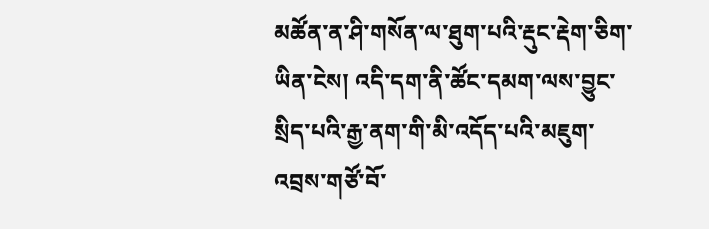མཚོན་ན་ཤི་གསོན་ལ་ཐུག་པའི་རྡུང་རྡེག་ཅིག་ཡིན་ངེས། འདི་དག་ནི་ཚོང་དམག་ལས་བྱུང་སྲིད་པའི་རྒྱ་ནག་གི་མི་འདོད་པའི་མཇུག་འབྲས་གཙོ་བོ་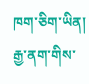ཁག་ཅིག་ཡིན།
རྒྱ་ནག་གིས་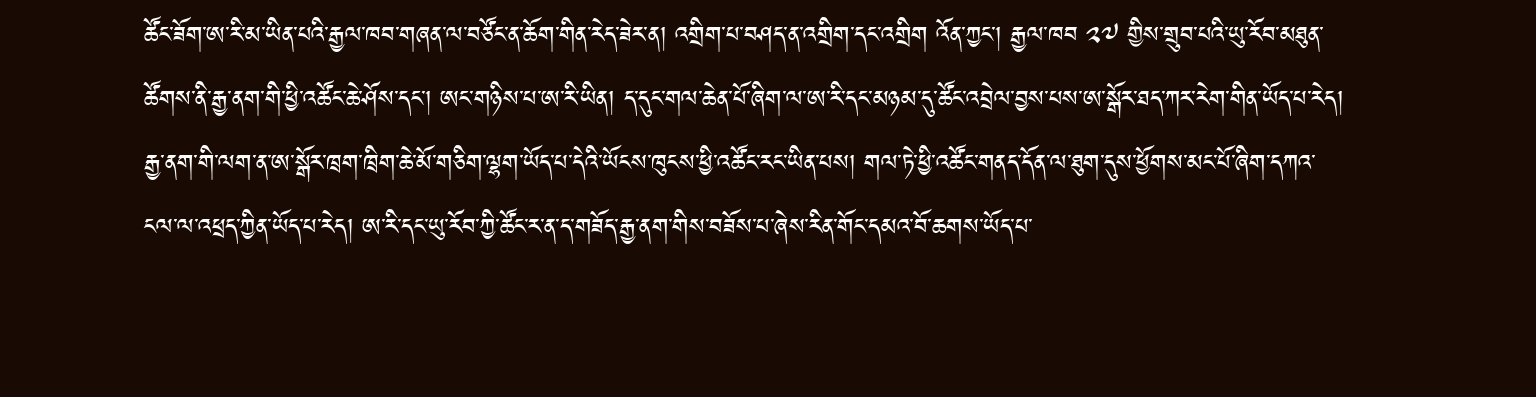ཚོང་ཟོག་ཨ་རི་མ་ཡིན་པའི་རྒྱལ་ཁབ་གཞན་ལ་བཙོང་ན་ཆོག་གིན་རེད་ཟེར་ན། འགྲིག་པ་བཤད་ན་འགྲིག་དང་འགྲིག འོན་ཀྱང་། རྒྱལ་ཁབ ༢༧ གྱིས་གྲུབ་པའི་ཡུ་རོབ་མཐུན་ཚོགས་ནི་རྒྱ་ནག་གི་ཕྱི་འཚོང་ཆེ་ཤོས་དང་། ཨང་གཉིས་པ་ཨ་རི་ཡིན། ད་དུང་གལ་ཆེན་པོ་ཞིག་ལ་ཨ་རི་དང་མཉམ་དུ་ཚོང་འབྲེལ་བྱས་པས་ཨ་སྒོར་ཐད་ཀར་རེག་གིན་ཡོད་པ་རེད། རྒྱ་ནག་གི་ལག་ན་ཨ་སྒོར་ཁྲག་ཁྲིག་ཆེ་མོ་གཅིག་ལྷག་ཡོད་པ་དེའི་ཡོངས་ཁུངས་ཕྱི་འཚོང་རང་ཡིན་པས། གལ་ཏེ་ཕྱི་འཚོང་གནད་དོན་ལ་ཐུག་དུས་ཕྱོགས་མང་པོ་ཞིག་དཀའ་ངལ་ལ་འཕྲད་ཀྱིན་ཡོད་པ་རེད། ཨ་རི་དང་ཡུ་རོབ་ཀྱི་ཚོང་ར་ན་ད་གཟོད་རྒྱ་ནག་གིས་བཟོས་པ་ཞེས་རིན་གོང་དམའ་བོ་ཆགས་ཡོད་པ་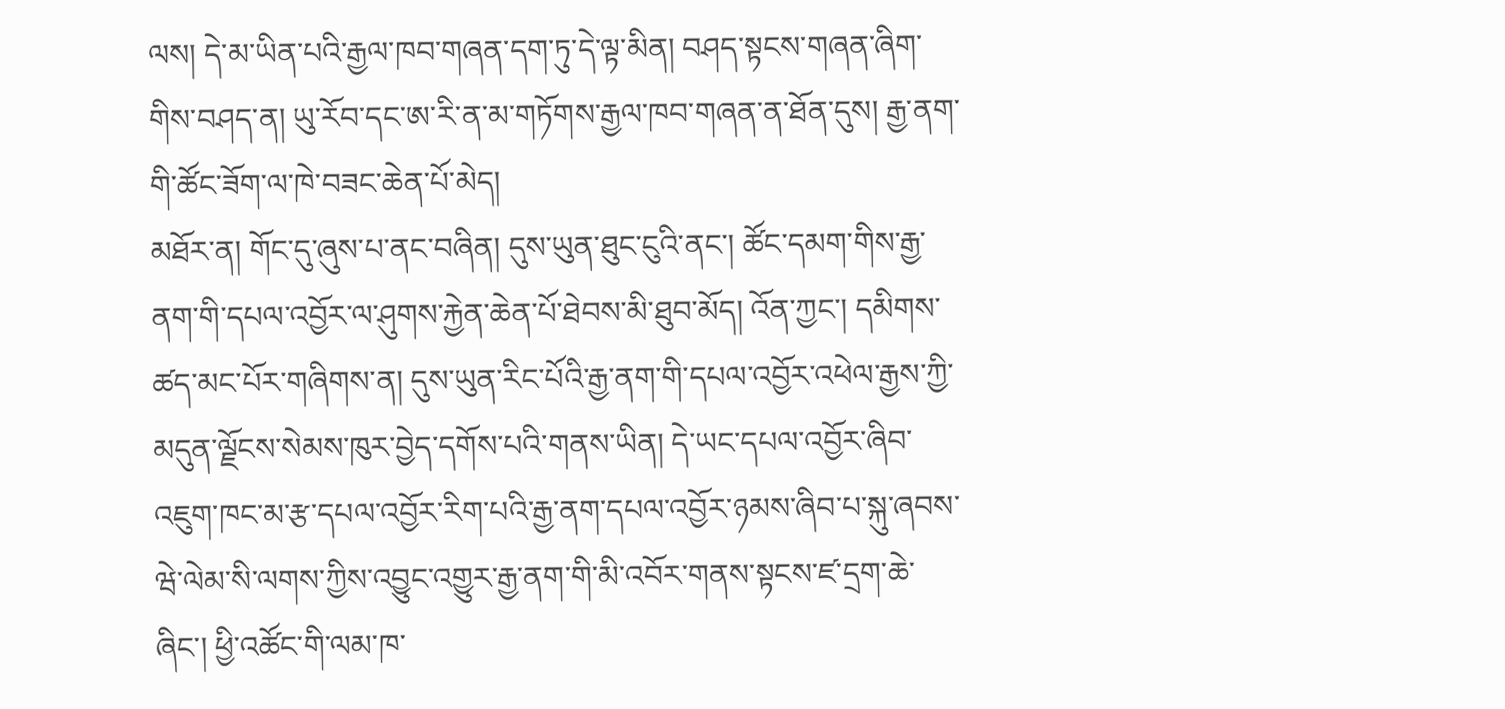ལས། དེ་མ་ཡིན་པའི་རྒྱལ་ཁབ་གཞན་དག་ཏུ་དེ་ལྟ་མིན། བཤད་སྟངས་གཞན་ཞིག་གིས་བཤད་ན། ཡུ་རོབ་དང་ཨ་རི་ན་མ་གཏོགས་རྒྱལ་ཁབ་གཞན་ན་ཐོན་དུས། རྒྱ་ནག་གི་ཚོང་ཟོག་ལ་ཁེ་བཟང་ཆེན་པོ་མེད།
མཐོར་ན། གོང་དུ་ཞུས་པ་ནང་བཞིན། དུས་ཡུན་ཐུང་ངུའི་ནང་། ཚོང་དམག་གིས་རྒྱ་ནག་གི་དཔལ་འབྱོར་ལ་ཤུགས་རྐྱེན་ཆེན་པོ་ཐེབས་མི་ཐུབ་མོད། འོན་ཀྱང་། དམིགས་ཚད་མང་པོར་གཞིགས་ན། དུས་ཡུན་རིང་པོའི་རྒྱ་ནག་གི་དཔལ་འབྱོར་འཕེལ་རྒྱས་ཀྱི་མདུན་ལྗོངས་སེམས་ཁུར་བྱེད་དགོས་པའི་གནས་ཡིན། དེ་ཡང་དཔལ་འབྱོར་ཞིབ་འཇུག་ཁང་མ་རྩ་དཔལ་འབྱོར་རིག་པའི་རྒྱ་ནག་དཔལ་འབྱོར་ཉམས་ཞིབ་པ་སྐུ་ཞབས་ཝེ་ལེམ་སི་ལགས་ཀྱིས་འབྱུང་འགྱུར་རྒྱ་ནག་གི་མི་འབོར་གནས་སྟངས་ཛ་དྲག་ཆེ་ཞིང་། ཕྱི་འཚོང་གི་ལམ་ཁ་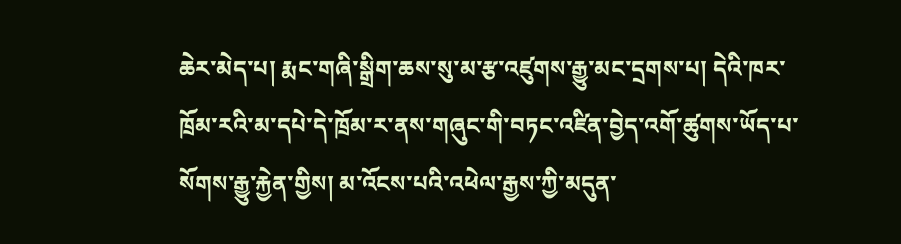ཆེར་མེད་པ། རྨང་གཞི་སྒྲིག་ཆས་སུ་མ་རྩ་འཛུགས་རྒྱུ་མང་དྲགས་པ། དེའི་ཁར་ཁྲོམ་རའི་མ་དཔེ་དེ་ཁྲོམ་ར་ནས་གཞུང་གི་བཏང་འཛིན་བྱེད་འགོ་ཚུགས་ཡོད་པ་སོགས་རྒྱུ་རྐྱེན་གྱིས། མ་འོངས་པའི་འཕེལ་རྒྱས་ཀྱི་མདུན་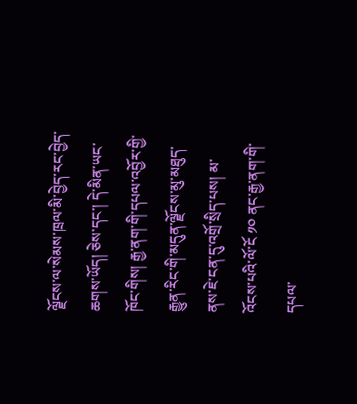ལྗོངས་ལ་སེམས་ཁྲལ་མི་བྱེད་རང་བྱེད་ཆགས་ཡོད། ཅེས་དང་། དེ་མིན་ཡང་ཁོང་གིས། རྒྱ་ནག་གི་དཔལ་འབྱོར་གྱི་རྒྱུན་རིང་གི་མདུན་ལྗོངས་མུ་མཐུད་ནས་ཇེ་ངན་དུ་འགྲོ་སྲིད་པས། མ་འོངས་པའི་ལོ་ངོ ༡༠ ནང་རྒྱ་ནག་གི་དཔལ་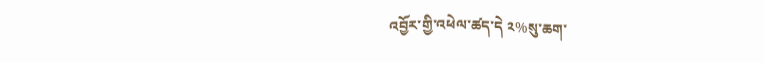འབྱོར་གྱི་འཕེལ་ཚད་དེ ༢%སུ་ཆག་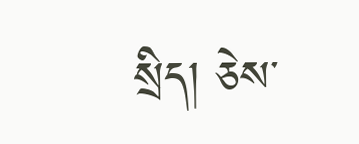སྲིད། ཅེས་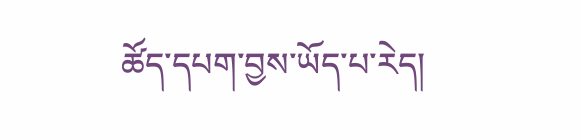ཚོད་དཔག་བྱས་ཡོད་པ་རེད།